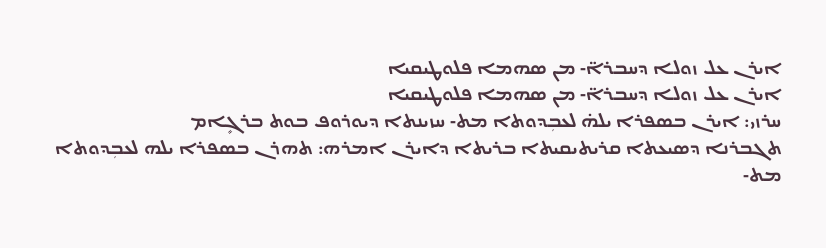ܐܝܪܢ ܥܠ ܙܘܠܐ ܕܚܒܪܐ̈- ܡܢ ܣܗܡܐ ܦܠܘܛܝܩܝܐ
ܐܝܪܢ ܥܠ ܙܘܠܐ ܕܚܒܪܐ̈- ܡܢ ܣܗܡܐ ܦܠܘܛܝܩܝܐ
ܚܪܙܝ: ܐܝܪܢ ܒܣܦܪܐ ܝܠܗ̇ ܠܥܒܼܕܘܬܐ ܡܬ- ܚܙܝܢܬܐ ܕܝܘܪܘܦ ܒܘܬ ܒܪܓܻܐܡ
ܬܓܒܪܢܐ ܕܣܝܥܬܐ ܩܪܝܬܝܩܝܬܐ ܒܪܝܬܐ ܕܐܝܪܢ ܐܡܪܗ: ܬܗܪܢ ܒܣܦܪܐ ܝܠܗ ܠܥܒܼܕܘܬܐ ܡܬ-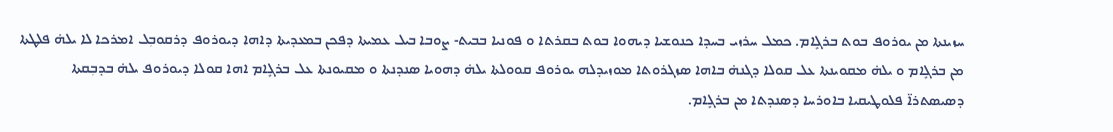ܚܙܝܢܬܐ ܡܢ ܝܘܪܘܦ ܒܘܬ ܒܪܓܻܐܡ. ܟܡܠ ܚܪܙܝ ܒܚܕܐ ܟܢܘܫܝܐ ܕܝܗܘܐ ܒܘܬ ܒܩܪܬܐ ܘ ܦܘܢܝܐ ܒܒܝܬ- ܨܘܒܐ ܒܝܠ ܥܡܝܬܐ ܕܦܟܢ ܒܡܥܕܝܬܐ ܕܐܗܐ ܕܝܘܪܘܦ ܕܪܩܘܒܼܠ ܐܡܪܟܐ ܠܐ ܝܠܗ̇ ܦܠܛܬܐ ܡܢ ܒܪܓܻܐܡ ܘ ܝܠܗ̇ ܡܩܘܝܢܬܐ ܥܠ ܩܘܠܐ ܕܓܢܗ̇ ܒܐܗܐ ܣܙܓܪܘܬܐ ܡܘܙܝܕܠܗ ܝܘܪܘܦ ܩܘܘܠܬܐ ܝܠܗ̇ ܕܗܘܝܐ ܣܢܕܢܬܐ ܘ ܡܩܝܘܢܬܐ ܥܠ ܒܪܓܻܐܡ ܐܗܐ ܩܘܠܐ ܕܝܘܪܘܦ ܝܠܗ̇ ܒܕܒܼܩܬܐ ܕܣܝܣܬܪܐ̈ ܦܠܘܛܝܩܝܐ ܒܐܘܪܚܐ ܕܣܢܕܬܐ ܡܢ ܒܪܓܻܐܡ.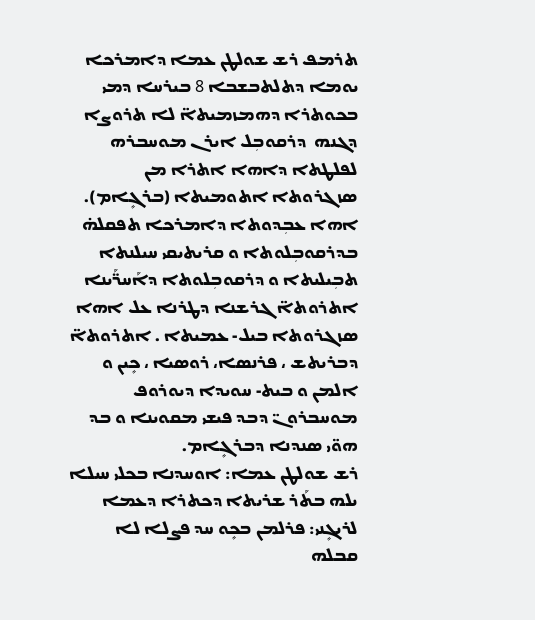ܬܪܡܦ ܪܫ ܫܘܠܛܢ ܥܡܐ ܕܐܡܪܟܐ ܝܘܡܐ ܕܬܠܬܒܫܒܐ 8 ܒܝܪܚܐ ܕܡܝ ܒܟܘܬܪܐ ܕܗܡܙܡܝܬܐ̈ ܠܐ ܬܪܘܨܐ ܕܓܢܗ  ܕܪܩܘܒܼܠ ܐܝܪܢ ܡܘܚܒܪܗ ܠܦܠܛܬܐ ܕܐܗܐ ܐܬܪܐ ܡܢ ܣܙܓܪܘܬܐ ܐܬܘܡܝܬܐ (ܒܪܓܻܐܡ). ܐܗܐ ܥܒܼܕܘܬܐ ܕܐܡܪܟܐ ܬܦܩܠܗ̇ ܒܕܪܩܘܒܼܠܘܬܐ ܘ ܩܪܝܬܝܩܝ ܚܝܠܢܬܐ ܬܒܼܝܠܝܬܐ ܘ ܕܪܩܘܒܼܠܘܬܐ ܕܐܰܚܪ̈ܰܝܢܐ ܐܬܪܘܬܐ̈ ܓܪܫܢܐ ܕܛܪܢܐ ܥܠ ܐܗܐ ܣܙܓܪܘܬܐ ܒܝܠ- ܥܡܝܬܐ . ܐܬܪܘܬܐ̈ ܕܒܪܝܬܫ ، ܦܪܢܣܐ، ܪܘܣܝܐ ، ܟܻܝܢ ܘ ܐܠܡܢ ܘ ܒܝܬ- ܚܘܝܕܐ ܕܝܘܪܘܦ ܡܘܚܒܪܘܢ̈ ܕܒܕ ܦܝܫܝ ܡܩܘܝܢܐ ܘ ܒܕ ܗܘ̈ܝ ܣܢܕܢܐ ܕܒܪܓܻܐܡ.
ܪܫ ܫܘܠܛܢ ܥܡܐ: ܐܘܚܕܢܐ ܒܟܠܝ ܚܝܠܐ ܝܠܗ ܒܬܰܪ ܫܪܝܬܐ ܕܟܬܪܐ ܕܥܡܐ
ܠܪܝܓܻܢܝ: ܦܪܠܡܢ ܒܟܻܘ ܚܕ ܦܨܠܐ ܠܐ ܩܒܠܗ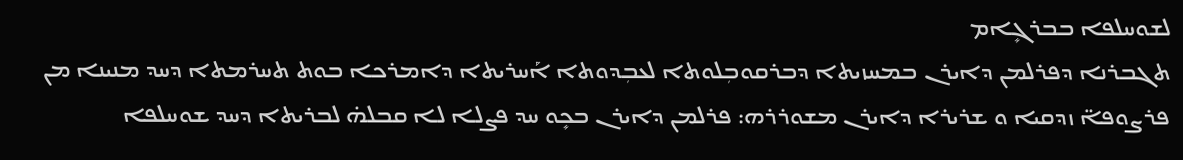ܠܫܘܚܠܦܐ ܒܒܪܓܻܐܡ
ܬܓܒܪܢܐ ܕܦܪܠܡܢ ܕܐܝܪܢ ܒܡܚܙܝܬܐ ܕܒܪܩܘܒܼܠܘܬܐ ܠܥܒܼܕܘܬܐ ܐܰܚܪܝܬܐ ܕܐܡܪܟܐ ܒܘܬ ܬܚܪܡܬܐ ܕܚܕ ܡܢܝܢܐ ܡܢ ܦܪܨܘܦܐ̈ ܙܕܩܝܐ ܘ ܫܪܝܪܐ ܕܐܝܪܢ ܡܫܘܪܪܗ: ܦܪܠܡܢ ܕܐܝܪܢ ܒܟܻܘ ܚܕ ܦܨܠܐ ܠܐ ܩܒܠܗ̇ ܠܒܪܝܬܐ ܕܚܕ ܫܘܚܠܦܐ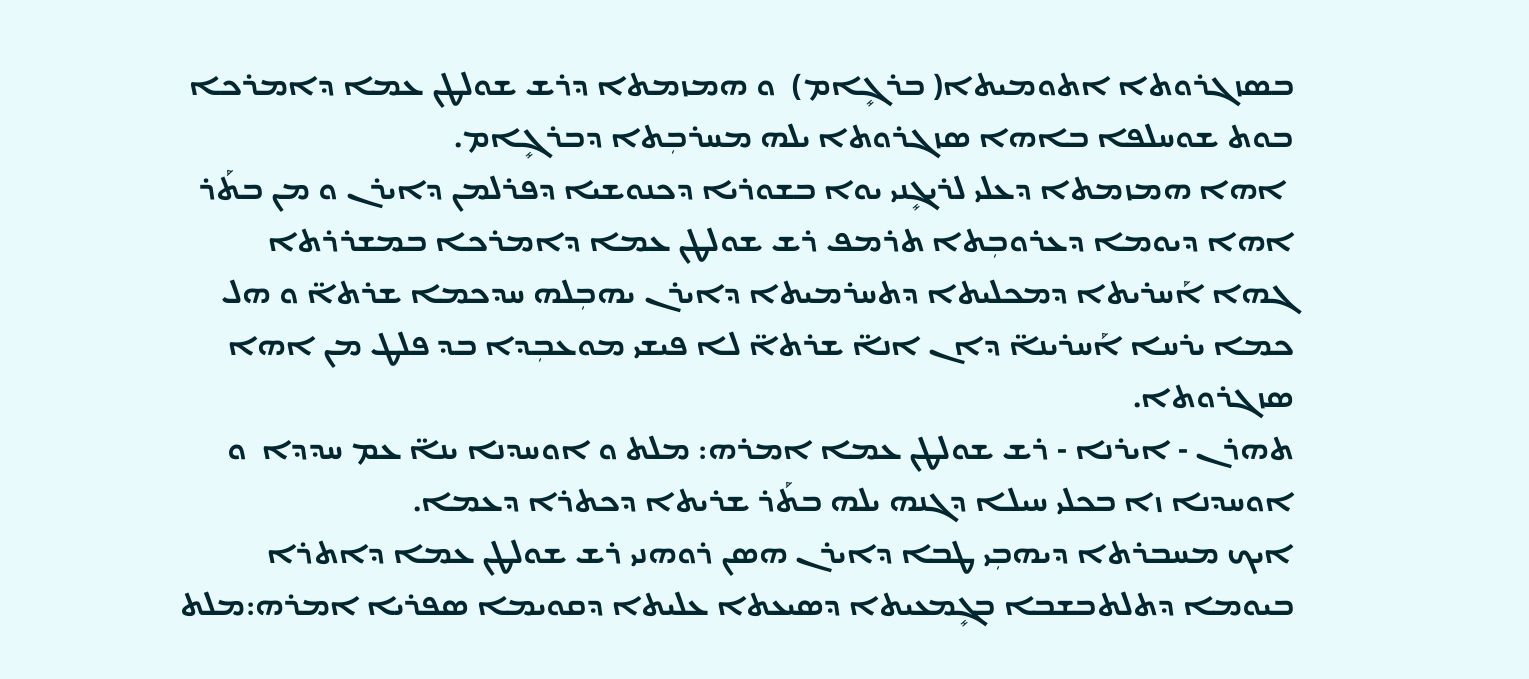ܒܣܙܓܪܘܬܐ ܐܬܘܡܝܬܐ( ܒܪܓܻܐܡ)  ܘ ܗܡܙܡܬܐ ܕܪܫ ܫܘܠܛܢ ܥܡܐ ܕܐܡܪܟܐ ܒܘܬ ܫܘܚܠܦܐ ܒܐܗܐ ܣܙܓܪܘܬܐ ܝܠܗ ܡܚܪܒܼܬܐ ܕܒܪܓܻܐܡ.
 ܐܗܐ ܗܡܙܡܬܐ ܕܥܠܝ ܠܪܝܓܻܢܝ ܝܘܐ ܒܫܘܪܝܐ ܕܟܢܘܫܝܐ ܕܦܪܠܡܢ ܕܐܝܪܢ ܘ ܡܢ ܒܬܰܪ ܐܗܐ ܕܝܘܡܐ ܕܥܪܘܒܼܬܐ ܬܪܡܦ ܪܫ ܫܘܠܛܢ ܥܡܐ ܕܐܡܪܟܐ ܒܡܫܪܪܬܐ ܓܗܐ ܐܰܚܪܝܬܐ ܕܡܟܠܝܬܐ ܕܬܚܪܡܝܬܐ ܕܐܝܪܢ ܝܗܒܼܠܗ ܚܕܟܡܐ ܫܪܬܐ̈ ܘ ܗܠ ܟܡܐ ܝܪܚܐ ܐܰܚܪܝܢܐ̈ ܕܐܢ ܐܢܐ̈ ܫܪܬܐ̈ ܠܐ ܦܝܫܝ ܡܘܥܒܼܕܐ ܒܕ ܦܠܛ ܡܢ ܐܗܐ ܣܙܓܪܘܬܐ.
ܬܗܪܢ - ܐܝܪܢܐ - ܪܫ ܫܘܠܛܢ ܥܡܐ ܐܡܪܗ: ܡܠܬ ܘ ܐܘܚܕܢܐ ܝܢܐ̈ ܥܡ ܚܕܕܐ  ܘ ܐܘܚܕܢܐ ܙܐ ܒܟܠܝ ܚܝܠܐ ܕܓܢܗ ܝܠܗ ܒܬܰܪ ܫܪܝܬܐ ܕܟܬܪܐ ܕܥܡܐ.
ܐܝܟ ܡܚܒܪܬܐ ܕܝܗܒܼܝ ܛܒܐ ܕܐܝܪܢ ܗܣܢ ܪܘܗܢܝ ܪܫ ܫܘܠܛܢ ܥܡܐ ܕܐܬܪܐ ܒܝܘܡܐ ܕܬܠܬܒܫܒܐ ܒܓܻܡܥܝܬܐ ܕܣܝܥܬܐ ܥܠܝܬܐ ܕܩܘܝܡܐ ܣܦܪܝܐ ܐܡܪܗ:ܡܠܬ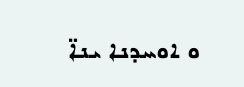ܘ ܐܘܚܕܢܐ ܝܢܐ̈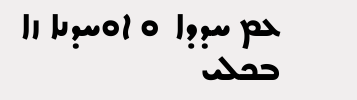ܥܡ ܚܕܕܐ  ܘ ܐܘܚܕܢܐ ܙܐ ܒܟܠܝ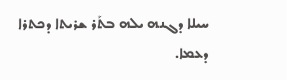ܚܝܠܐ ܕܓܢܗ ܝܠܗ ܒܬܰܪ ܫܪܝܬܐ ܕܟܬܪܐ ܕܥܡܐ.